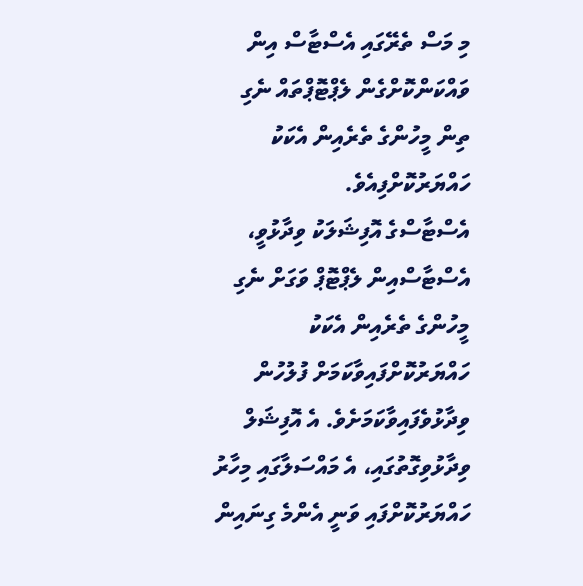މި މަސް ތެރޭގައި އެސްޓާސް އިން ވައްކަންކޮށްގެން ލެޕްޓޮޕްތައް ނެގި ތިން މީހުންގެ ތެރެއިން އެކަކު ހައްޔަރުކޮށްފިއެވެ.
އެސްޓާސްގެ އޮފިޝަލަކު ވިދާޅުވީ، އެސްޓާސްއިން ލެޕްޓޮޕް ވަގަށް ނެގި މީހުންގެ ތެރެއިން އެކަކު ހައްޔަރުކޮށްފައިވާކަމަށް ފުލުހުން ވިދާޅުވެފައިވާކަމަށެވެ. އެ އޮފިޝަލް ވިދާޅުވިގޮތުގައި، އެ މައްސަލާގައި މިހާރު ހައްޔަރުކޮށްފައި ވަނީ އެންމެ ގިނައިން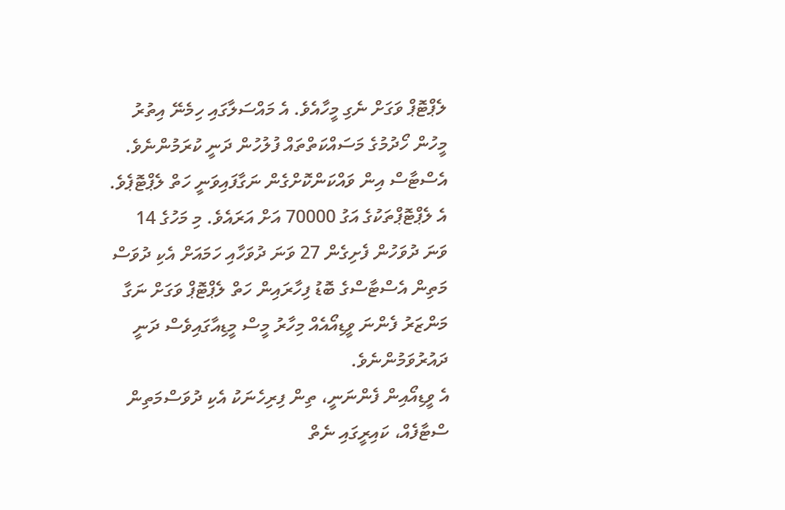ލެޕްޓޮޕް ވަގަށް ނެގި މީހާއެވެ. އެ މައްސަލާގައި ހިމެނޭ އިތުރު މީހުން ހޯދުމުގެ މަސައްކަތްތައް ފުލުހުން ދަނީ ކުރަމުންނެވެ.
އެސްޓާސް އިން ވައްކަންކޮށްގެން ނަގާފައިވަނީ ހަތް ލެޕްޓޮޕެވެ. އެ ލެޕްޓޮޕްތަކުގެ އަގު 70000 އަށް އަރައެވެ. މި މަހުގެ 14 ވަނަ ދުވަހުން ފެށިގެން 27 ވަނަ ދުވަހާއި ހަމައަށް އެކި ދުވަސް މަތިން އެސްޓާސްގެ ބޮޑު ފިހާރައިން ހަތް ލެޕްޓޮޕް ވަގަށް ނަގާ މަންޒަރު ފެންނަ ވީޑިއޯއެއް މިހާރު މީސް މީޑިއާގައިވެސް ދަނީ ދައުރުވަމުންނެވެ.
އެ ވީޑިއޯއިން ފެންނަނީ، ތިން ފިރިހެނަކު އެކި ދުވަސްމަތިން ސްޓާފެއް، ކައިރީގައި ނެތް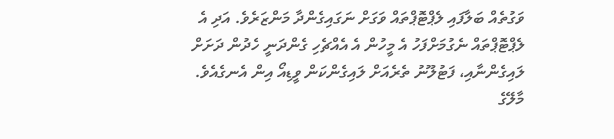ވަގުތެއް ބަލާފައި ލެޕްޓޮޕްތައް ވަގަށް ނަގައިގެންދާ މަންޒަރެވެ. އަދި އެ ލެޕްޓޮޕްތައް ނެގުމަށްފަހު އެ މީހުން އެ އެއްޗެހި ގެންދަނީ ހެދުން ދަށަށް ލައިގެންނާއި، ފަޓުލޫނު ތެރެއަށް ލައިގެންކަން ވީޑިއޯ އިން އެނގެއެވެ.
މާލޭގެ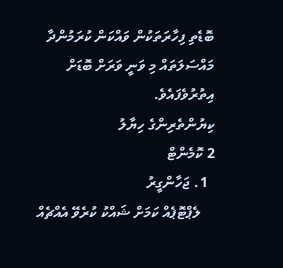ބޮޑެތި ފިހާރަތަކުން ވައްކަން ކުރަމުންދާ މައްސަލަތައް މި ވަނީ ވަރަށް ބޮޑަށް އިތުރުވެފައެވެ.
ކިޔުންތެރިންގެ ހިޔާލު
2 ކޮމެންޓް
  1. ޖަހާންގީރު
    ލެޕްޓޮޕެއް ކަމަށް ޝައްކު ކުރެވޭ އެއްޗެއް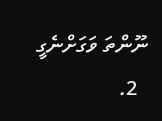ނޫންތަ ވަގަށްނެގީ
  2.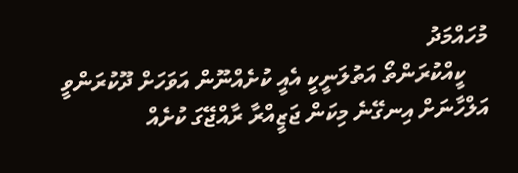މުހައްމަދު
    ކީއްކުރަންތޯ އަތުލަނީކީ އެއީ ކުށެއްނޫން އަވަހަށް ދޫކުރަންވީ އަލްހާނަށް އިނގޭނެ މިކަން ޖަޒީއްރާ ރާއްޖޭގަ ކުށެއް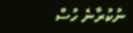ނުކުރާނެ ހުސް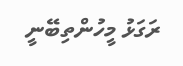ރަގަޅު މީހުންތިބޭނީ